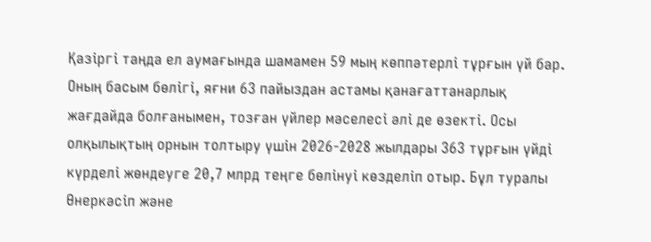Қазіргі таңда ел аумағында шамамен 59 мың көппәтерлі тұрғын үй бар. Оның басым бөлігі, яғни 63 пайыздан астамы қанағаттанарлық жағдайда болғанымен, тозған үйлер мәселесі әлі де өзекті. Осы олқылықтың орнын толтыру үшін 2026-2028 жылдары 363 тұрғын үйді күрделі жөндеуге 20,7 млрд теңге бөлінуі көзделіп отыр. Бұл туралы Өнеркәсіп және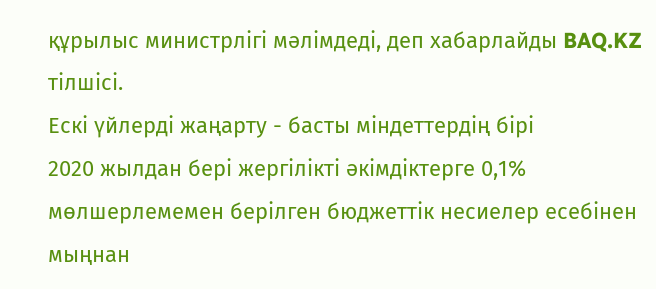құрылыс министрлігі мәлімдеді, деп хабарлайды BAQ.KZ тілшісі.
Ескі үйлерді жаңарту - басты міндеттердің бірі
2020 жылдан бері жергілікті әкімдіктерге 0,1% мөлшерлемемен берілген бюджеттік несиелер есебінен мыңнан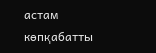астам көпқабатты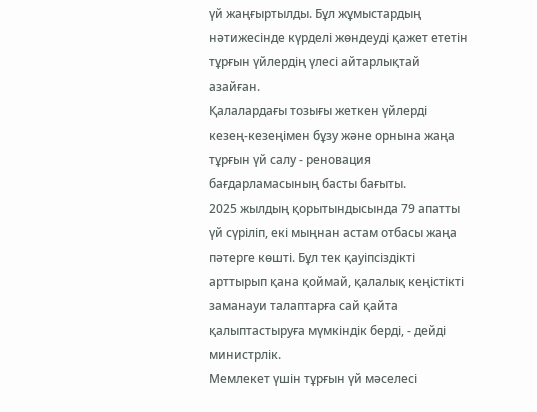үй жаңғыртылды. Бұл жұмыстардың нәтижесінде күрделі жөндеуді қажет ететін тұрғын үйлердің үлесі айтарлықтай азайған.
Қалалардағы тозығы жеткен үйлерді кезең-кезеңімен бұзу және орнына жаңа тұрғын үй салу - реновация бағдарламасының басты бағыты.
2025 жылдың қорытындысында 79 апатты үй сүріліп, екі мыңнан астам отбасы жаңа пәтерге көшті. Бұл тек қауіпсіздікті арттырып қана қоймай, қалалық кеңістікті заманауи талаптарға сай қайта қалыптастыруға мүмкіндік берді, - дейді министрлік.
Мемлекет үшін тұрғын үй мәселесі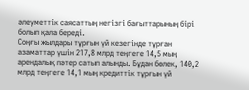әлеуметтік саясаттың негізгі бағыттарының бірі болып қала береді.
Соңғы жылдары тұрғын үй кезегінде тұрған азаматтар үшін 217,8 млрд теңгеге 14,5 мың арендалық пәтер сатып алынды. Бұдан бөлек, 140,2 млрд теңгеге 14,1 мың кредиттік тұрғын үй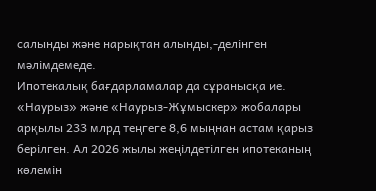салынды және нарықтан алынды,-делінген мәлімдемеде.
Ипотекалық бағдарламалар да сұранысқа ие.
«Наурыз» және «Наурыз-Жұмыскер» жобалары арқылы 233 млрд теңгеге 8,6 мыңнан астам қарыз берілген. Ал 2026 жылы жеңілдетілген ипотеканың көлемін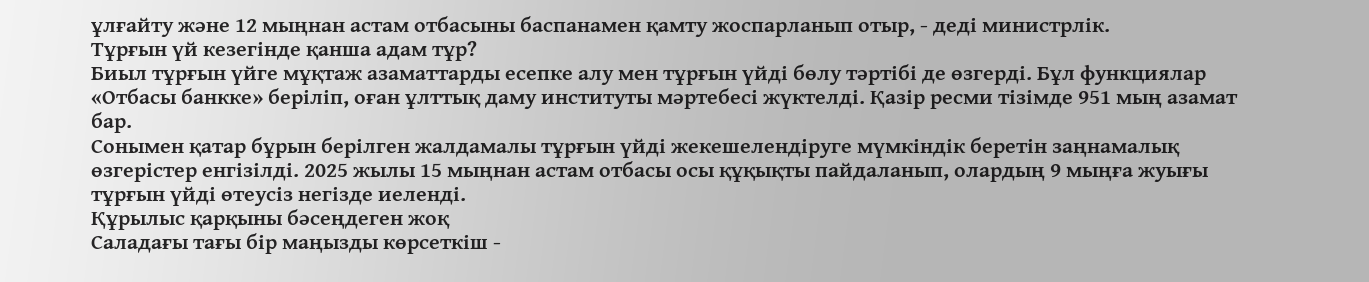ұлғайту және 12 мыңнан астам отбасыны баспанамен қамту жоспарланып отыр, - деді министрлік.
Тұрғын үй кезегінде қанша адам тұр?
Биыл тұрғын үйге мұқтаж азаматтарды есепке алу мен тұрғын үйді бөлу тәртібі де өзгерді. Бұл функциялар «Отбасы банкке» беріліп, оған ұлттық даму институты мәртебесі жүктелді. Қазір ресми тізімде 951 мың азамат бар.
Сонымен қатар бұрын берілген жалдамалы тұрғын үйді жекешелендіруге мүмкіндік беретін заңнамалық өзгерістер енгізілді. 2025 жылы 15 мыңнан астам отбасы осы құқықты пайдаланып, олардың 9 мыңға жуығы тұрғын үйді өтеусіз негізде иеленді.
Құрылыс қарқыны бәсеңдеген жоқ
Саладағы тағы бір маңызды көрсеткіш -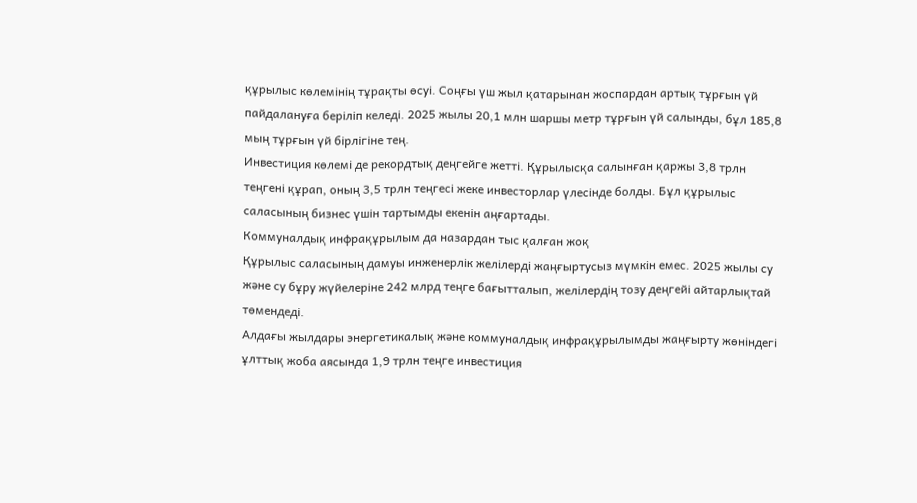құрылыс көлемінің тұрақты өсуі. Соңғы үш жыл қатарынан жоспардан артық тұрғын үй пайдалануға беріліп келеді. 2025 жылы 20,1 млн шаршы метр тұрғын үй салынды, бұл 185,8 мың тұрғын үй бірлігіне тең.
Инвестиция көлемі де рекордтық деңгейге жетті. Құрылысқа салынған қаржы 3,8 трлн теңгені құрап, оның 3,5 трлн теңгесі жеке инвесторлар үлесінде болды. Бұл құрылыс саласының бизнес үшін тартымды екенін аңғартады.
Коммуналдық инфрақұрылым да назардан тыс қалған жоқ
Құрылыс саласының дамуы инженерлік желілерді жаңғыртусыз мүмкін емес. 2025 жылы су және су бұру жүйелеріне 242 млрд теңге бағытталып, желілердің тозу деңгейі айтарлықтай төмендеді.
Алдағы жылдары энергетикалық және коммуналдық инфрақұрылымды жаңғырту жөніндегі ұлттық жоба аясында 1,9 трлн теңге инвестиция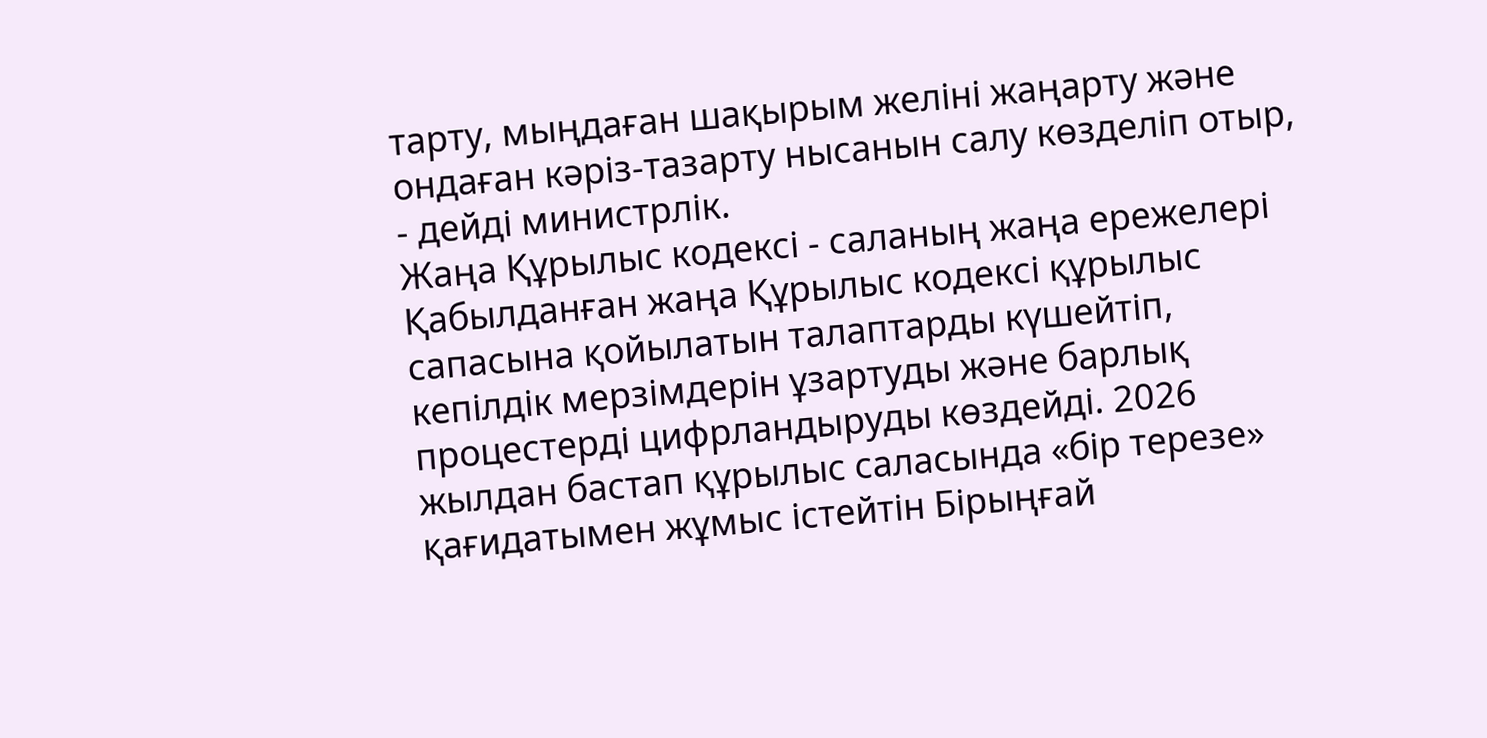тарту, мыңдаған шақырым желіні жаңарту және ондаған кәріз-тазарту нысанын салу көзделіп отыр, - дейді министрлік.
Жаңа Құрылыс кодексі - саланың жаңа ережелері
Қабылданған жаңа Құрылыс кодексі құрылыс сапасына қойылатын талаптарды күшейтіп, кепілдік мерзімдерін ұзартуды және барлық процестерді цифрландыруды көздейді. 2026 жылдан бастап құрылыс саласында «бір терезе» қағидатымен жұмыс істейтін Бірыңғай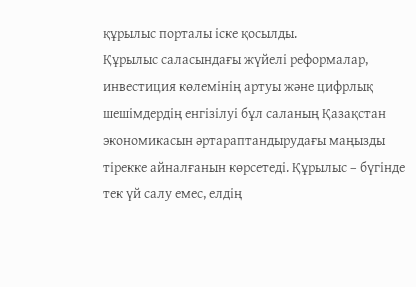құрылыс порталы іске қосылды.
Құрылыс саласындағы жүйелі реформалар, инвестиция көлемінің артуы және цифрлық шешімдердің енгізілуі бұл саланың Қазақстан экономикасын әртараптандырудағы маңызды тірекке айналғанын көрсетеді. Құрылыс – бүгінде тек үй салу емес, елдің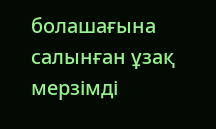болашағына салынған ұзақ мерзімді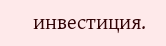инвестиция.